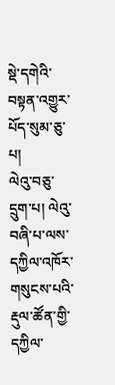སྡེ་དགེའི་བསྟན་འགྱུར་པོད་སུམ་ཅུ་པ།
ལེའུ་བཅུ་དྲུག་པ། ལེའུ་བཞི་པ་ལས་དཀྱིལ་འཁོར་གསུངས་པའི་རྡུལ་ཚོན་གྱི་དཀྱིལ་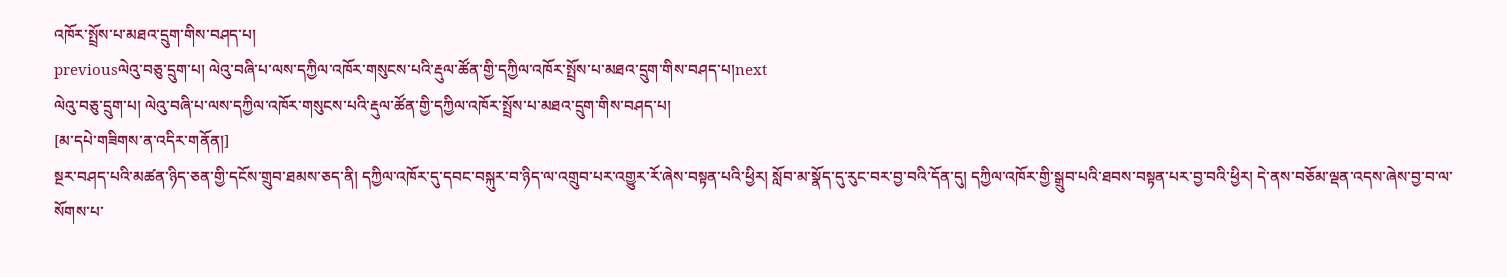འཁོར་སྤྲོས་པ་མཐའ་དྲུག་གིས་བཤད་པ།
previousལེའུ་བཅུ་དྲུག་པ། ལེའུ་བཞི་པ་ལས་དཀྱིལ་འཁོར་གསུངས་པའི་རྡུལ་ཚོན་གྱི་དཀྱིལ་འཁོར་སྤྲོས་པ་མཐའ་དྲུག་གིས་བཤད་པ།next
ལེའུ་བཅུ་དྲུག་པ། ལེའུ་བཞི་པ་ལས་དཀྱིལ་འཁོར་གསུངས་པའི་རྡུལ་ཚོན་གྱི་དཀྱིལ་འཁོར་སྤྲོས་པ་མཐའ་དྲུག་གིས་བཤད་པ།
[མ་དཔེ་གཟིགས་ན་འདིར་གནོན།]
སྔར་བཤད་པའི་མཚན་ཉིད་ཅན་གྱི་དངོས་གྲུབ་ཐམས་ཅད་ནི། དཀྱིལ་འཁོར་དུ་དབང་བསྐུར་བ་ཉིད་ལ་འགྲུབ་པར་འགྱུར་རོ་ཞེས་བསྟན་པའི་ཕྱིར། སློབ་མ་སྣོད་དུ་རུང་བར་བྱ་བའི་དོན་དུ། དཀྱིལ་འཁོར་གྱི་སྒྲུབ་པའི་ཐབས་བསྟན་པར་བྱ་བའི་ཕྱིར། དེ་ནས་བཅོམ་ལྡན་འདས་ཞེས་བྱ་བ་ལ་སོགས་པ་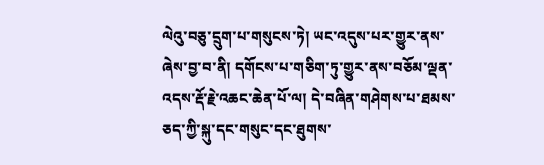ལེའུ་བཅུ་དྲུག་པ་གསུངས་ཏེ། ཡང་འདུས་པར་གྱུར་ནས་ཞེས་བྱ་བ་ནི། དགོངས་པ་གཅིག་ཏུ་གྱུར་ནས་བཅོམ་ལྡན་འདས་རྡོ་རྗེ་འཆང་ཆེན་པོ་ལ། དེ་བཞིན་གཤེགས་པ་ཐམས་ཅད་ཀྱི་སྐུ་དང་གསུང་དང་ཐུགས་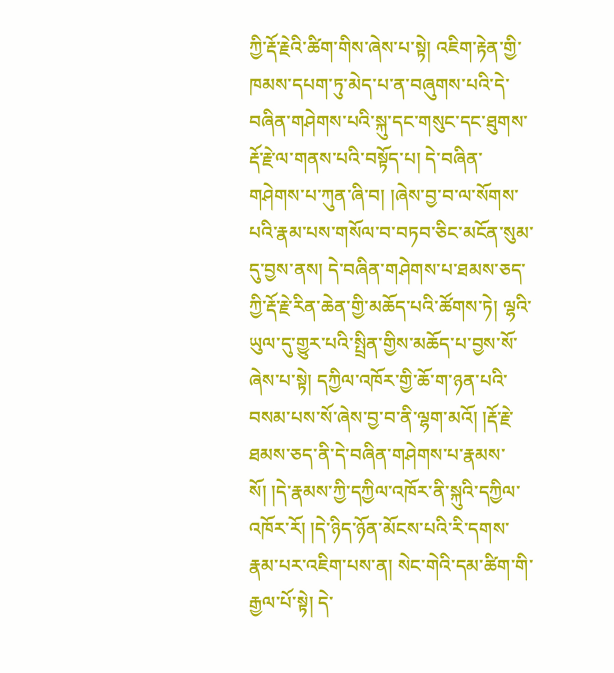ཀྱི་རྡོ་རྗེའི་ཚིག་གིས་ཞེས་པ་སྟེ། འཇིག་རྟེན་གྱི་ཁམས་དཔག་ཏུ་མེད་པ་ན་བཞུགས་པའི་དེ་བཞིན་གཤེགས་པའི་སྐུ་དང་གསུང་དང་ཐུགས་རྡོ་རྗེ་ལ་གནས་པའི་བསྟོད་པ། དེ་བཞིན་གཤེགས་པ་ཀུན་ཞི་བ། །ཞེས་བྱ་བ་ལ་སོགས་པའི་རྣམ་པས་གསོལ་བ་བཏབ་ཅིང་མངོན་སུམ་དུ་བྱས་ནས། དེ་བཞིན་གཤེགས་པ་ཐམས་ཅད་ཀྱི་རྡོ་རྗེ་རིན་ཆེན་གྱི་མཆོད་པའི་ཚོགས་ཏེ། ལྷའི་ཡུལ་དུ་གྱུར་པའི་སྤྲིན་གྱིས་མཆོད་པ་བྱས་སོ་ཞེས་པ་སྟེ། དཀྱིལ་འཁོར་གྱི་ཆོ་ག་ཉན་པའི་བསམ་པས་སོ་ཞེས་བྱ་བ་ནི་ལྷག་མའོ། །རྡོ་རྗེ་ཐམས་ཅད་ནི་དེ་བཞིན་གཤེགས་པ་རྣམས་སོ། །དེ་རྣམས་ཀྱི་དཀྱིལ་འཁོར་ནི་སྐུའི་དཀྱིལ་འཁོར་རོ། །དེ་ཉིད་ཉོན་མོངས་པའི་རི་དགས་རྣམ་པར་འཇིག་པས་ན། སེང་གེའི་དམ་ཚིག་གི་རྒྱལ་པོ་སྟེ། དེ་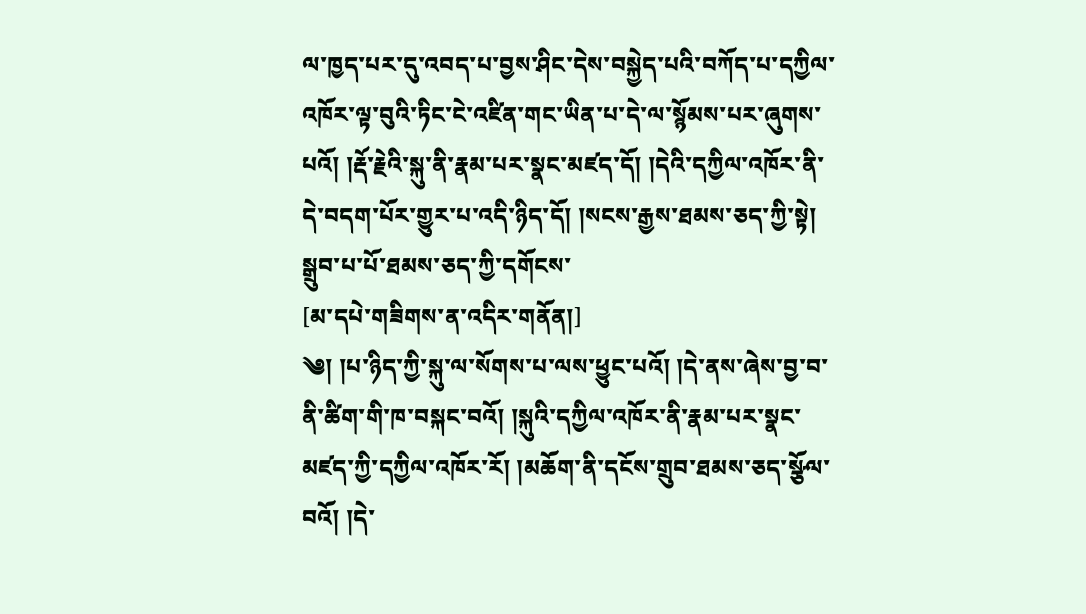ལ་ཁྱད་པར་དུ་འབད་པ་བྱས་ཤིང་དེས་བསྐྱེད་པའི་བཀོད་པ་དཀྱིལ་འཁོར་ལྟ་བུའི་ཏིང་ངེ་འཛིན་གང་ཡིན་པ་དེ་ལ་སྙོམས་པར་ཞུགས་པའོ། །རྡོ་རྗེའི་སྐུ་ནི་རྣམ་པར་སྣང་མཛད་དོ། །དེའི་དཀྱིལ་འཁོར་ནི་དེ་བདག་པོར་གྱུར་པ་འདི་ཉིད་དོ། །སངས་རྒྱས་ཐམས་ཅད་ཀྱི་སྟེ། སྒྲུབ་པ་པོ་ཐམས་ཅད་ཀྱི་དགོངས་
[མ་དཔེ་གཟིགས་ན་འདིར་གནོན།]
༄། །པ་ཉིད་ཀྱི་སྐུ་ལ་སོགས་པ་ལས་ཕྱུང་པའོ། །དེ་ནས་ཞེས་བྱ་བ་ནི་ཚིག་གི་ཁ་བསྐང་བའོ། །སྐུའི་དཀྱིལ་འཁོར་ནི་རྣམ་པར་སྣང་མཛད་ཀྱི་དཀྱིལ་འཁོར་རོ། །མཆོག་ནི་དངོས་གྲུབ་ཐམས་ཅད་སྩོལ་བའོ། །དེ་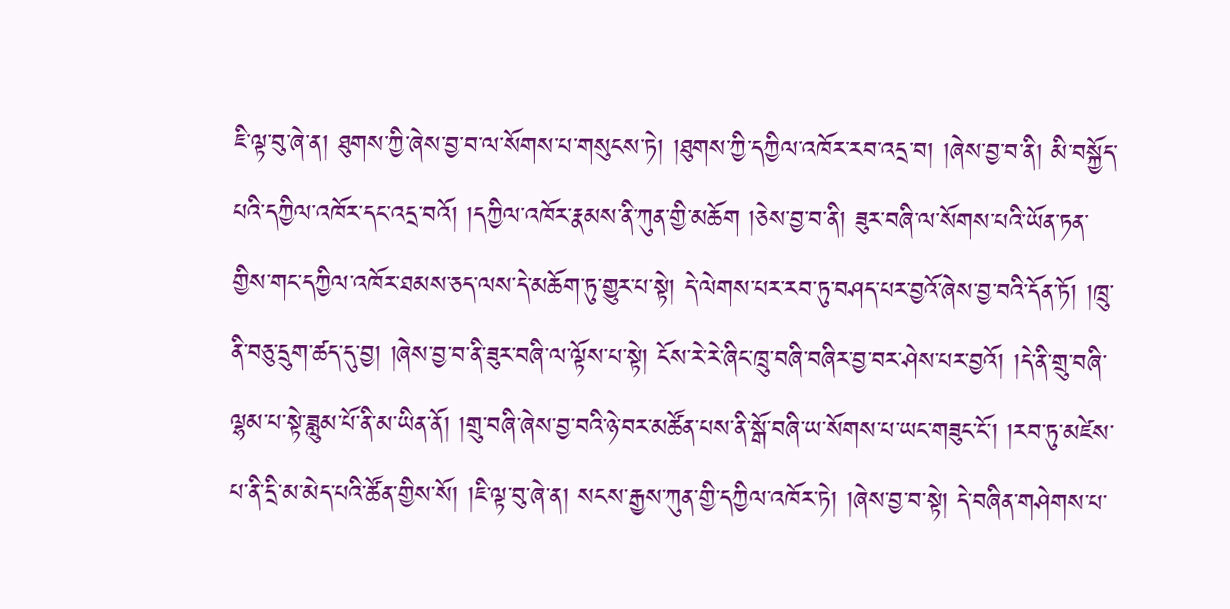ཇི་ལྟ་བུ་ཞེ་ན། ཐུགས་ཀྱི་ཞེས་བྱ་བ་ལ་སོགས་པ་གསུངས་ཏེ། །ཐུགས་ཀྱི་དཀྱིལ་འཁོར་རབ་འདྲ་བ། །ཞེས་བྱ་བ་ནི། མི་བསྐྱོད་པའི་དཀྱིལ་འཁོར་དང་འདྲ་བའོ། །དཀྱིལ་འཁོར་རྣམས་ནི་ཀུན་གྱི་མཆོག །ཅེས་བྱ་བ་ནི། ཟུར་བཞི་ལ་སོགས་པའི་ཡོན་ཏན་གྱིས་གང་དཀྱིལ་འཁོར་ཐམས་ཅད་ལས་དེ་མཆོག་ཏུ་གྱུར་པ་སྟེ། དེ་ལེགས་པར་རབ་ཏུ་བཤད་པར་བྱའོ་ཞེས་བྱ་བའི་དོན་ཏོ། །ཁྲུ་ནི་བཅུ་དྲུག་ཚད་དུ་བྱ། །ཞེས་བྱ་བ་ནི་ཟུར་བཞི་ལ་ལྟོས་པ་སྟེ། ངོས་རེ་རེ་ཞིང་ཁྲུ་བཞི་བཞིར་བྱ་བར་ཤེས་པར་བྱའོ། །དེ་ནི་གྲུ་བཞི་ལྷམ་པ་སྟེ་ཟླུམ་པོ་ནི་མ་ཡིན་ནོ། །གྲུ་བཞི་ཞེས་བྱ་བའི་ཉེ་བར་མཚོན་པས་ནི་སྒོ་བཞི་ཡ་སོགས་པ་ཡང་གཟུང་ངོ་། །རབ་ཏུ་མཛེས་པ་ནི་དྲི་མ་མེད་པའི་ཚོན་གྱིས་སོ། །ཇི་ལྟ་བུ་ཞེ་ན། སངས་རྒྱས་ཀུན་གྱི་དཀྱིལ་འཁོར་ཏེ། །ཞེས་བྱ་བ་སྟེ། དེ་བཞིན་གཤེགས་པ་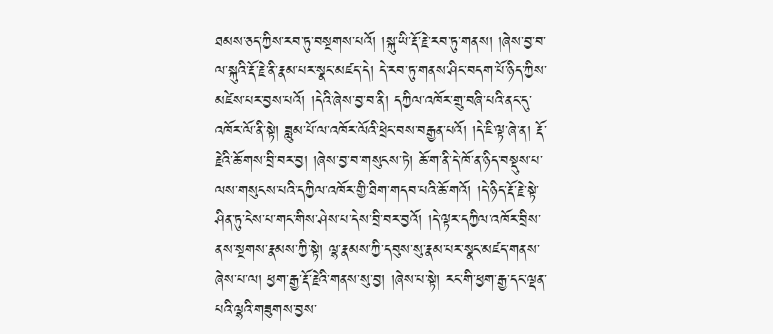ཐམས་ཅད་ཀྱིས་རབ་ཏུ་བསྔགས་པའོ། །སྐུ་ཡི་རྡོ་རྗེ་རབ་ཏུ་གནས། །ཞེས་བྱ་བ་ལ་སྐུའི་རྡོ་རྗེ་ནི་རྣམ་པར་སྣང་མཛད་དེ། དེ་རབ་ཏུ་གནས་ཤིང་བདག་པོ་ཉིད་ཀྱིས་མཛེས་པར་བྱས་པའོ། །དེའི་ཞེས་བྱ་བ་ནི། དཀྱིལ་འཁོར་གྲུ་བཞི་པའི་ནང་དུ་འཁོར་ལོ་ནི་སྟེ། ཟླུམ་པོ་ལ་འཁོར་ལོའི་ཕྲེང་བས་བརྒྱན་པའོ། །དེ་ཇི་ལྟ་ཞེ་ན། རྡོ་རྗེའི་ཆོ་གས་བྲི་བར་བྱ། །ཞེས་བྱ་བ་གསུངས་ཏེ། ཆོ་ག་ནི་དེ་ཁོ་ན་ཉིད་བསྡུས་པ་ལས་གསུངས་པའི་དཀྱིལ་འཁོར་གྱི་ཐིག་གདབ་པའི་ཆོ་གའོ། །དེ་ཉིད་རྡོ་རྗེ་སྟེ་ཤིན་ཏུ་ངེས་པ་གང་གིས་ཤེས་པ་དེས་བྲི་བར་བྱའོ། །དེ་ལྟར་དཀྱིལ་འཁོར་བྲིས་ནས་སྔགས་རྣམས་ཀྱི་སྟེ། ལྷ་རྣམས་ཀྱི་དབུས་སུ་རྣམ་པར་སྣང་མཛད་གནས་ཞེས་པ་ལ། ཕྱག་རྒྱ་རྡོ་རྗེའི་གནས་སུ་བྱ། །ཞེས་པ་སྟེ། རང་གི་ཕྱག་རྒྱ་དང་ལྡན་པའི་ལྷའི་གཟུགས་བྱས་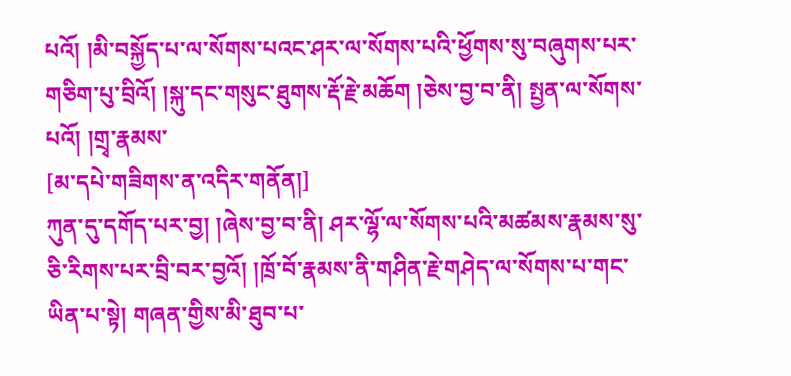པའོ། །མི་བསྐྱོད་པ་ལ་སོགས་པའང་ཤར་ལ་སོགས་པའི་ཕྱོགས་སུ་བཞུགས་པར་གཅིག་པུ་བྲིའོ། །སྐུ་དང་གསུང་ཐུགས་རྡོ་རྗེ་མཆོག །ཅེས་བྱ་བ་ནི། སྤྱན་ལ་སོགས་པའོ། །གྲྭ་རྣམས་
[མ་དཔེ་གཟིགས་ན་འདིར་གནོན།]
ཀུན་དུ་དགོད་པར་བྱ། །ཞེས་བྱ་བ་ནི། ཤར་ལྷོ་ལ་སོགས་པའི་མཚམས་རྣམས་སུ་ཅི་རིགས་པར་བྲི་བར་བྱའོ། །ཁྲོ་བོ་རྣམས་ནི་གཤིན་རྗེ་གཤེད་ལ་སོགས་པ་གང་ཡིན་པ་སྟེ། གཞན་གྱིས་མི་ཐུབ་པ་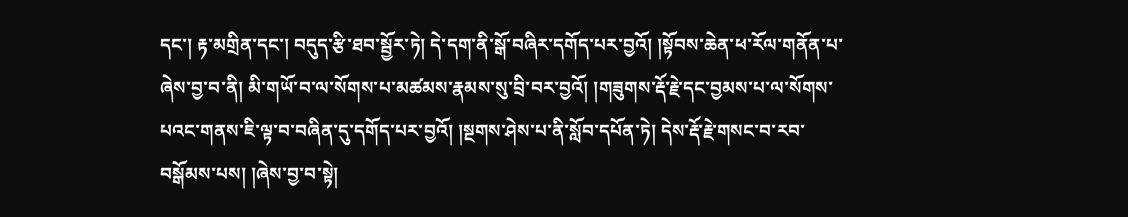དང་། རྟ་མགྲིན་དང་། བདུད་རྩི་ཐབ་སྦྱོར་ཏེ། དེ་དག་ནི་སྒོ་བཞིར་དགོད་པར་བྱའོ། །སྟོབས་ཆེན་ཕ་རོལ་གནོན་པ་ཞེས་བྱ་བ་ནི། མི་གཡོ་བ་ལ་སོགས་པ་མཚམས་རྣམས་སུ་བྲི་བར་བྱའོ། །གཟུགས་རྡོ་རྗེ་དང་བྱམས་པ་ལ་སོགས་པའང་གནས་ཇི་ལྟ་བ་བཞིན་དུ་དགོད་པར་བྱའོ། །སྔགས་ཤེས་པ་ནི་སློབ་དཔོན་ཏེ། དེས་རྡོ་རྗེ་གསང་བ་རབ་བསྒོམས་པས། །ཞེས་བྱ་བ་སྟེ།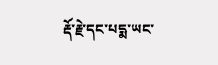རྡོ་རྗེ་དང་པདྨ་ཡང་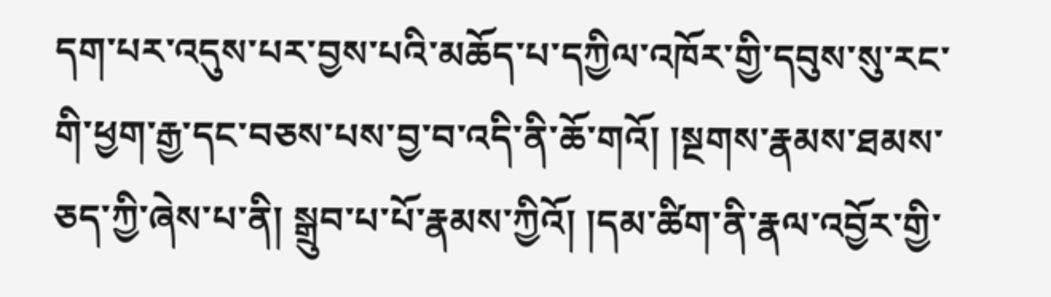དག་པར་འདུས་པར་བྱས་པའི་མཆོད་པ་དཀྱིལ་འཁོར་གྱི་དབུས་སུ་རང་གི་ཕྱག་རྒྱ་དང་བཅས་པས་བྱ་བ་འདི་ནི་ཆོ་གའོ། །སྔགས་རྣམས་ཐམས་ཅད་ཀྱི་ཞེས་པ་ནི། སྒྲུབ་པ་པོ་རྣམས་ཀྱིའོ། །དམ་ཚིག་ནི་རྣལ་འབྱོར་གྱི་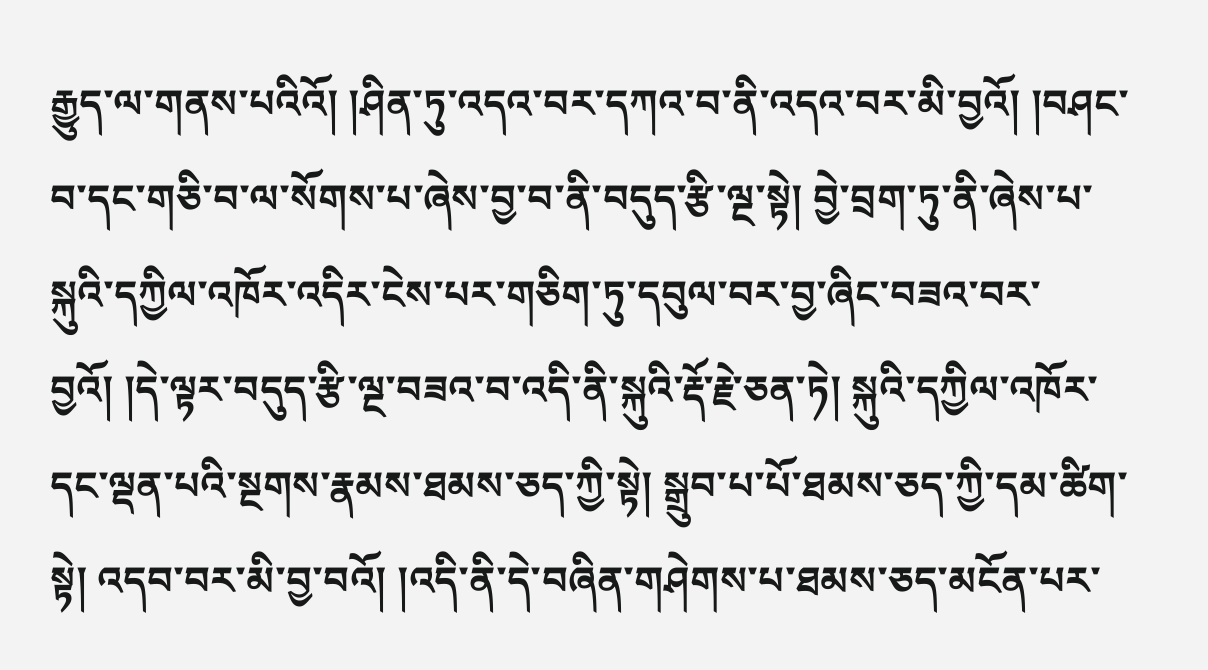རྒྱུད་ལ་གནས་པའིའོ། །ཤིན་ཏུ་འདའ་བར་དཀའ་བ་ནི་འདའ་བར་མི་བྱའོ། །བཤང་བ་དང་གཅི་བ་ལ་སོགས་པ་ཞེས་བྱ་བ་ནི་བདུད་རྩི་ལྔ་སྟེ། བྱེ་བྲག་ཏུ་ནི་ཞེས་པ་སྐུའི་དཀྱིལ་འཁོར་འདིར་ངེས་པར་གཅིག་ཏུ་དབུལ་བར་བྱ་ཞིང་བཟའ་བར་བྱའོ། །དེ་ལྟར་བདུད་རྩི་ལྔ་བཟའ་བ་འདི་ནི་སྐུའི་རྡོ་རྗེ་ཅན་ཏེ། སྐུའི་དཀྱིལ་འཁོར་དང་ལྡན་པའི་སྔགས་རྣམས་ཐམས་ཅད་ཀྱི་སྟེ། སྒྲུབ་པ་པོ་ཐམས་ཅད་ཀྱི་དམ་ཚིག་སྟེ། འདབ་བར་མི་བྱ་བའོ། །འདི་ནི་དེ་བཞིན་གཤེགས་པ་ཐམས་ཅད་མངོན་པར་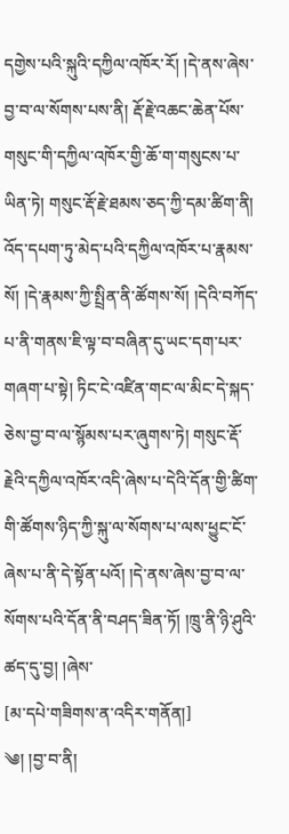དགྱེས་པའི་སྐུའི་དཀྱིལ་འཁོར་རོ། །དེ་ནས་ཞེས་བྱ་བ་ལ་སོགས་པས་ནི། རྡོ་རྗེ་འཆང་ཆེན་པོས་གསུང་གི་དཀྱིལ་འཁོར་གྱི་ཆོ་ག་གསུངས་པ་ཡིན་ཏེ། གསུང་རྡོ་རྗེ་ཐམས་ཅད་ཀྱི་དམ་ཚིག་ནི། འོད་དཔག་ཏུ་མེད་པའི་དཀྱིལ་འཁོར་པ་རྣམས་སོ། །དེ་རྣམས་ཀྱི་སྤྲིན་ནི་ཚོགས་སོ། །དེའི་བཀོད་པ་ནི་གནས་ཇི་ལྟ་བ་བཞིན་དུ་ཡང་དག་པར་གཞག་པ་སྟེ། ཏིང་ངེ་འཛིན་གང་ལ་མིང་དེ་སྐད་ཅེས་བྱ་བ་ལ་སྙོམས་པར་ཞུགས་ཏེ། གསུང་རྡོ་རྗེའི་དཀྱིལ་འཁོར་འདི་ཞེས་པ་དེའི་དོན་གྱི་ཚིག་གི་ཚོགས་ཉིད་ཀྱི་སྐུ་ལ་སོགས་པ་ལས་ཕྱུང་ངོ་ཞེས་པ་ནི་དེ་སྟོན་པའོ། །དེ་ནས་ཞེས་བྱ་བ་ལ་སོགས་པའི་དོན་ནི་བཤད་ཟིན་ཏོ། །ཁྲུ་ནི་ཉི་ཤུའི་ཚད་དུ་བྱ། །ཞེས་
[མ་དཔེ་གཟིགས་ན་འདིར་གནོན།]
༄། །བྱ་བ་ནི།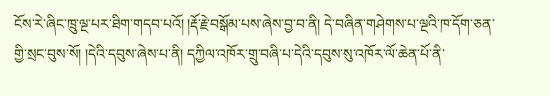ངོས་རེ་ཞིང་ཁྲུ་ལྔ་པར་ཐིག་གདབ་པའོ། །རྡོ་རྗེ་བསྒོམ་པས་ཞེས་བྱ་བ་ནི། དེ་བཞིན་གཤེགས་པ་ལྔའི་ཁ་དོག་ཅན་གྱི་སྲང་བུས་སོ། །དེའི་དབུས་ཞེས་པ་ནི། དཀྱིལ་འཁོར་གྲུ་བཞི་པ་དེའི་དབུས་སུ་འཁོར་ལོ་ཆེན་པོ་ནི་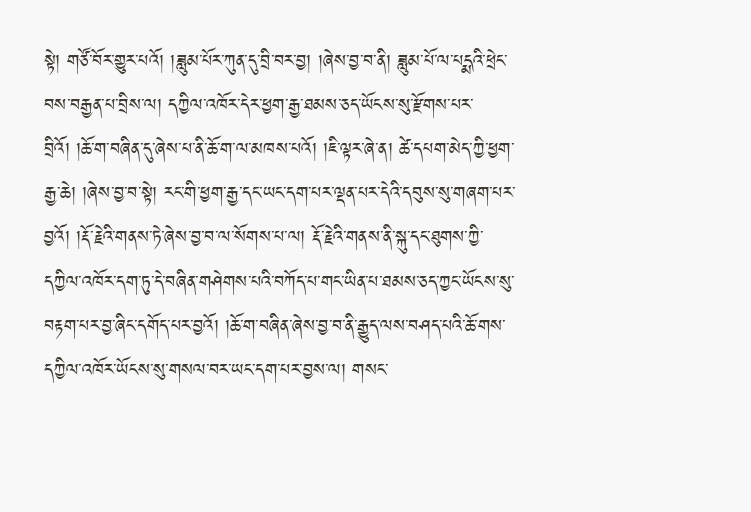སྟེ། གཙོ་བོར་གྱུར་པའོ། །ཟླུམ་པོར་ཀུན་དུ་བྲི་བར་བྱ། །ཞེས་བྱ་བ་ནི། ཟླུམ་པོ་ལ་པདྨའི་ཕྲེང་བས་བརྒྱན་པ་བྲིས་ལ། དཀྱིལ་འཁོར་དེར་ཕྱག་རྒྱ་ཐམས་ཅད་ཡོངས་སུ་རྫོགས་པར་བྲིའོ། །ཆོ་ག་བཞིན་དུ་ཞེས་པ་ནི་ཆོ་ག་ལ་མཁས་པའོ། །ཇི་ལྟར་ཞེ་ན། ཚེ་དཔག་མེད་ཀྱི་ཕྱག་རྒྱ་ཆེ། །ཞེས་བྱ་བ་སྟེ། རང་གི་ཕྱག་རྒྱ་དང་ཡང་དག་པར་ལྡན་པར་དེའི་དབུས་སུ་གཞག་པར་བྱའོ། །རྡོ་རྗེའི་གནས་ཏེ་ཞེས་བྱ་བ་ལ་སོགས་པ་ལ། རྡོ་རྗེའི་གནས་ནི་སྐུ་དང་ཐུགས་ཀྱི་དཀྱིལ་འཁོར་དག་ཏུ་དེ་བཞིན་གཤེགས་པའི་བཀོད་པ་གང་ཡིན་པ་ཐམས་ཅད་ཀྱང་ཡོངས་སུ་བརྟག་པར་བྱ་ཞིང་དགོད་པར་བྱའོ། །ཆོ་ག་བཞིན་ཞེས་བྱ་བ་ནི་རྒྱུད་ལས་བཤད་པའི་ཆོ་གས་དཀྱིལ་འཁོར་ཡོངས་སུ་གསལ་བར་ཡང་དག་པར་བྱས་ལ། གསང་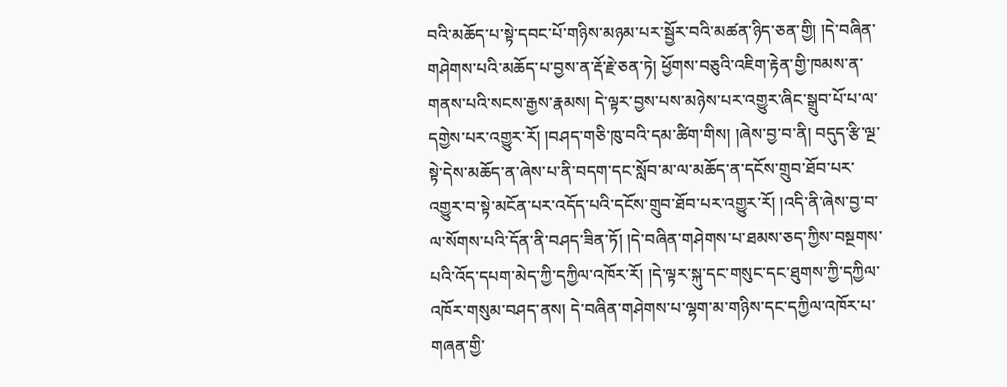བའི་མཆོད་པ་སྟེ་དབང་པོ་གཉིས་མཉམ་པར་སྦྱོར་བའི་མཚན་ཉིད་ཅན་གྱི། །དེ་བཞིན་གཤེགས་པའི་མཆོད་པ་བྱས་ན་རྡོ་རྗེ་ཅན་ཏེ། ཕྱོགས་བཅུའི་འཇིག་རྟེན་གྱི་ཁམས་ན་གནས་པའི་སངས་རྒྱས་རྣམས། དེ་ལྟར་བྱས་པས་མཉེས་པར་འགྱུར་ཞིང་སྒྲུབ་པོ་པ་ལ་དགྱེས་པར་འགྱུར་རོ། །བཤད་གཅི་ཁུ་བའི་དམ་ཚིག་གིས། །ཞེས་བྱ་བ་ནི། བདུད་རྩི་ལྔ་སྟེ་དེས་མཆོད་ན་ཞེས་པ་ནི་བདག་དང་སློབ་མ་ལ་མཆོད་ན་དངོས་གྲུབ་ཐོབ་པར་འགྱུར་བ་སྟེ་མངོན་པར་འདོད་པའི་དངོས་གྲུབ་ཐོབ་པར་འགྱུར་རོ། །འདི་ནི་ཞེས་བྱ་བ་ལ་སོགས་པའི་དོན་ནི་བཤད་ཟིན་ཏོ། །དེ་བཞིན་གཤེགས་པ་ཐམས་ཅད་ཀྱིས་བསྔགས་པའི་འོད་དཔག་མེད་ཀྱི་དཀྱིལ་འཁོར་རོ། །དེ་ལྟར་སྐུ་དང་གསུང་དང་ཐུགས་ཀྱི་དཀྱིལ་འཁོར་གསུམ་བཤད་ནས། དེ་བཞིན་གཤེགས་པ་ལྷག་མ་གཉིས་དང་དཀྱིལ་འཁོར་པ་གཞན་གྱི་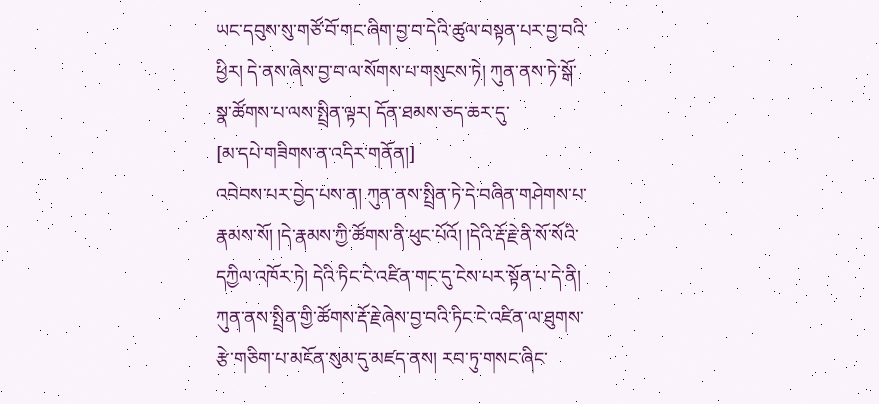ཡང་དབུས་སུ་གཙོ་བོ་གང་ཞིག་བྱ་བ་དེའི་ཚུལ་བསྟན་པར་བྱ་བའི་ཕྱིར། དེ་ནས་ཞེས་བྱ་བ་ལ་སོགས་པ་གསུངས་ཏེ། ཀུན་ནས་ཏེ་སྒོ་སྣ་ཚོགས་པ་ལས་སྤྲིན་ལྟར། དོན་ཐམས་ཅད་ཆར་དུ་
[མ་དཔེ་གཟིགས་ན་འདིར་གནོན།]
འབེབས་པར་བྱེད་པས་ན། ཀུན་ནས་སྤྲིན་ཏེ་དེ་བཞིན་གཤེགས་པ་རྣམས་སོ། །དེ་རྣམས་ཀྱི་ཚོགས་ནི་ཕུང་པོའོ། །དེའི་རྡོ་རྗེ་ནི་སོ་སོའི་དཀྱིལ་འཁོར་ཏེ། དེའི་ཏིང་ངེ་འཛིན་གང་དུ་ངེས་པར་སྟོན་པ་དེ་ནི། ཀུན་ནས་སྤྲིན་གྱི་ཚོགས་རྡོ་རྗེ་ཞེས་བྱ་བའི་ཏིང་ངེ་འཛིན་ལ་ཐུགས་རྩེ་གཅིག་པ་མངོན་སུམ་དུ་མཛད་ནས། རབ་ཏུ་གསང་ཞིང་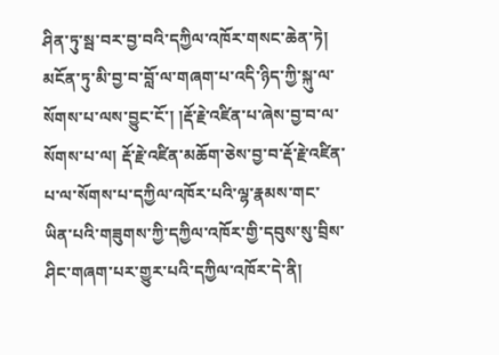ཤིན་ཏུ་སྦ་བར་བྱ་བའི་དཀྱིལ་འཁོར་གསང་ཆེན་ཏེ། མངོན་ཏུ་མི་བྱ་བ་བློ་ལ་གཞག་པ་འདི་ཉིད་ཀྱི་སྐུ་ལ་སོགས་པ་ལས་བྱུང་ངོ་། །རྡོ་རྗེ་འཛིན་པ་ཞེས་བྱ་བ་ལ་སོགས་པ་ལ། རྡོ་རྗེ་འཛིན་མཆོག་ཅེས་བྱ་བ་རྡོ་རྗེ་འཛིན་པ་ལ་སོགས་པ་དཀྱིལ་འཁོར་པའི་ལྷ་རྣམས་གང་ཡིན་པའི་གཟུགས་ཀྱི་དཀྱིལ་འཁོར་གྱི་དབུས་སུ་བྲིས་ཤིང་གཞག་པར་གྱུར་པའི་དཀྱིལ་འཁོར་དེ་ནི།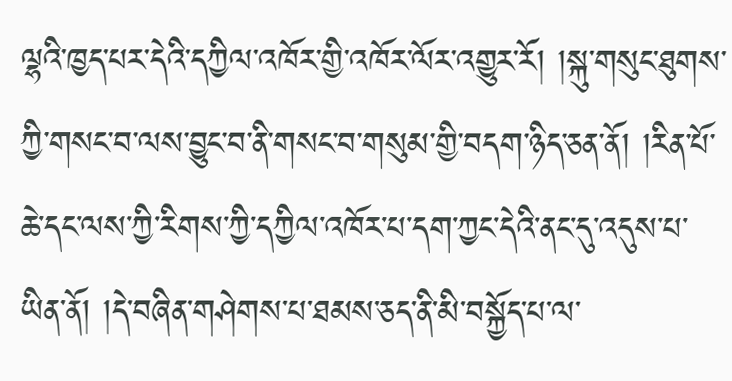ལྷའི་ཁྱད་པར་དེའི་དཀྱིལ་འཁོར་གྱི་འཁོར་ལོར་འགྱུར་རོ། །སྐུ་གསུང་ཐུགས་ཀྱི་གསང་བ་ལས་བྱུང་བ་ནི་གསང་བ་གསུམ་གྱི་བདག་ཉིད་ཅན་ནོ། །རིན་པོ་ཆེ་དང་ལས་ཀྱི་རིགས་ཀྱི་དཀྱིལ་འཁོར་པ་དག་ཀྱང་དེའི་ནང་དུ་འདུས་པ་ཡིན་ནོ། །དེ་བཞིན་གཤེགས་པ་ཐམས་ཅད་ནི་མི་བསྐྱོད་པ་ལ་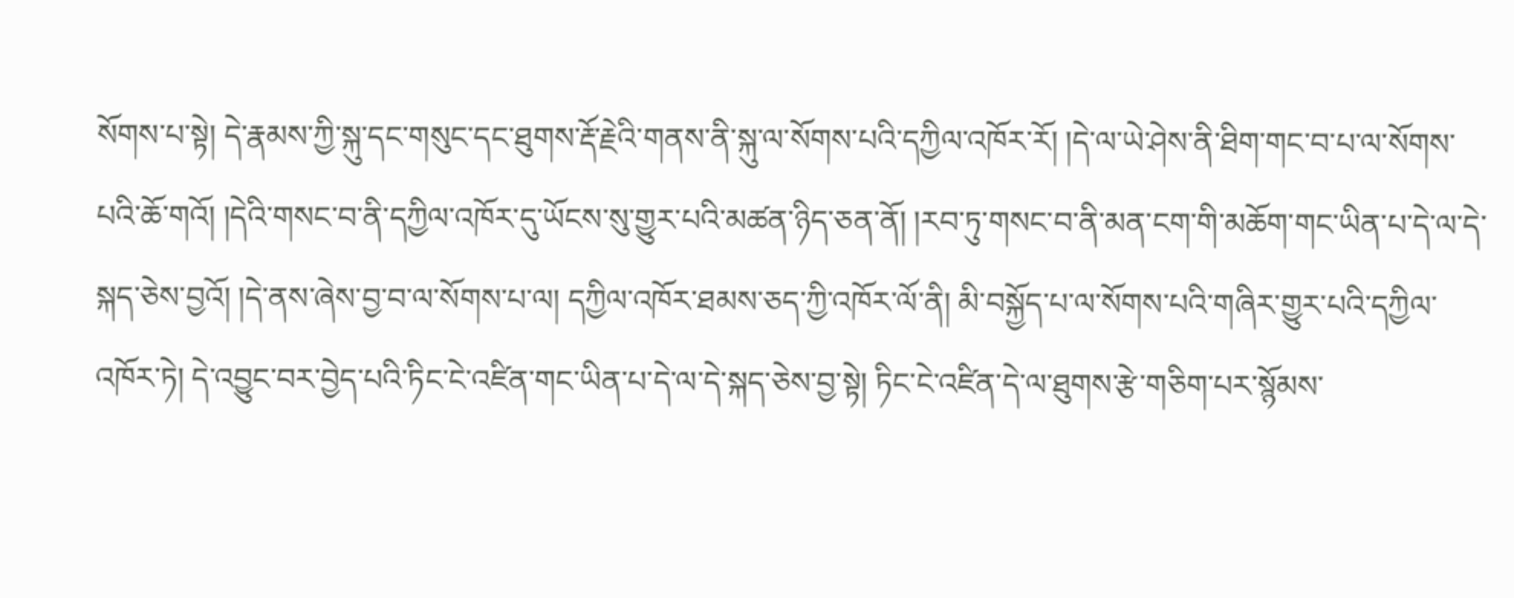སོགས་པ་སྟེ། དེ་རྣམས་ཀྱི་སྐུ་དང་གསུང་དང་ཐུགས་རྡོ་རྗེའི་གནས་ནི་སྐུ་ལ་སོགས་པའི་དཀྱིལ་འཁོར་རོ། །དེ་ལ་ཡེ་ཤེས་ནི་ཐིག་གང་བ་པ་ལ་སོགས་པའི་ཆོ་གའོ། །དེའི་གསང་བ་ནི་དཀྱིལ་འཁོར་དུ་ཡོངས་སུ་གྱུར་པའི་མཚན་ཉིད་ཅན་ནོ། །རབ་ཏུ་གསང་བ་ནི་མན་ངག་གི་མཆོག་གང་ཡིན་པ་དེ་ལ་དེ་སྐད་ཅེས་བྱའོ། །དེ་ནས་ཞེས་བྱ་བ་ལ་སོགས་པ་ལ། དཀྱིལ་འཁོར་ཐམས་ཅད་ཀྱི་འཁོར་ལོ་ནི། མི་བསྐྱོད་པ་ལ་སོགས་པའི་གཞིར་གྱུར་པའི་དཀྱིལ་འཁོར་ཏེ། དེ་འབྱུང་བར་བྱེད་པའི་ཏིང་ངེ་འཛིན་གང་ཡིན་པ་དེ་ལ་དེ་སྐད་ཅེས་བྱ་སྟེ། ཏིང་ངེ་འཛིན་དེ་ལ་ཐུགས་རྩེ་གཅིག་པར་སྙོམས་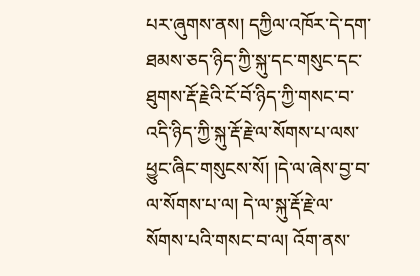པར་ཞུགས་ནས། དཀྱིལ་འཁོར་དེ་དག་ཐམས་ཅད་ཉིད་ཀྱི་སྐུ་དང་གསུང་དང་ཐུགས་རྡོ་རྗེའི་ངོ་བོ་ཉིད་ཀྱི་གསང་བ་འདི་ཉིད་ཀྱི་སྐུ་རྡོ་རྗེ་ལ་སོགས་པ་ལས་ཕྱུང་ཞིང་གསུངས་སོ། །དེ་ལ་ཞེས་བྱ་བ་ལ་སོགས་པ་ལ། དེ་ལ་སྐུ་རྡོ་རྗེ་ལ་སོགས་པའི་གསང་བ་ལ། འོག་ནས་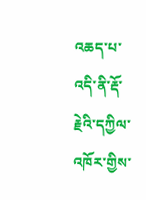འཆད་པ་འདི་ནི་རྡོ་རྗེའི་དཀྱིལ་འཁོར་གྱིས་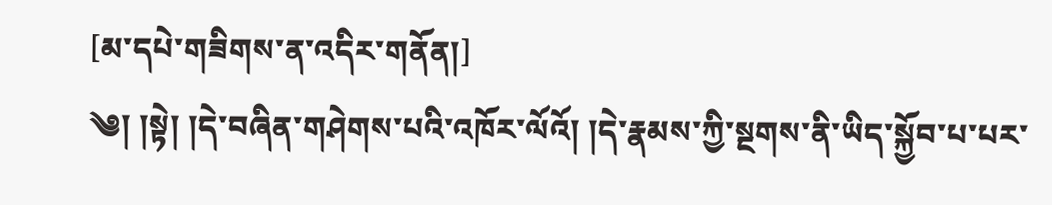[མ་དཔེ་གཟིགས་ན་འདིར་གནོན།]
༄། །སྟེ། །དེ་བཞིན་གཤེགས་པའི་འཁོར་ལོའོ། །དེ་རྣམས་ཀྱི་སྔགས་ནི་ཡིད་སྐྱོབ་པ་པར་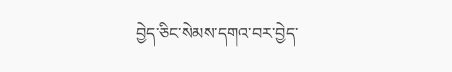བྱེད་ཅིང་སེམས་དགའ་བར་བྱེད་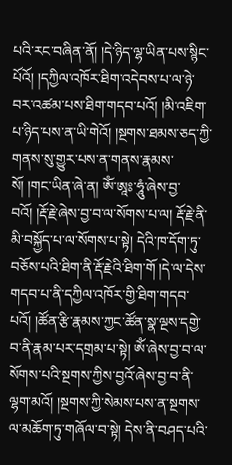པའི་རང་བཞིན་ནོ། །དེ་ཉིད་ལྷ་ཡིན་པས་སྙིང་པོའོ། །དཀྱིལ་འཁོར་ཐིག་འདེབས་པ་ལ་ཉེ་བར་འཚམ་པས་ཐིག་གདབ་པའོ། །མི་འཇིག་པ་ཉིད་པས་ན་ཡི་གེའོ། །སྔགས་ཐམས་ཅད་ཀྱི་གནས་སུ་གྱུར་པས་ན་གནས་རྣམས་སོ། །གང་ཡིན་ཞེ་ན། ཨོཾ་ཨཱཿ་ཧཱུཾ་ཞེས་བྱ་བའོ། །རྡོ་རྗེ་ཞེས་བྱ་བ་ལ་སོགས་པ་ལ། རྡོ་རྗེ་ནི་མི་བསྐྱོད་པ་ལ་སོགས་པ་སྟེ། དེའི་ཁ་དོག་ཏུ་བཅོས་པའི་ཐིག་ནི་རྡོ་རྗེའི་ཐིག་གོ །དེ་ལ་དེས་གདབ་པ་ནི་དཀྱིལ་འཁོར་གྱི་ཐིག་གདབ་པའོ། །ཚོན་རྩི་རྣམས་ཀྱང་ཚོན་སྣ་ལྔས་དགྱེ་བ་ནི་རྣམ་པར་དགྲམ་པ་སྟེ། ཨོཾ་ཞེས་བྱ་བ་ལ་སོགས་པའི་སྔགས་ཀྱིས་བྱའོ་ཞེས་བྱ་བ་ནི་ལྷག་མའོ། །སྔགས་ཀྱི་སེམས་པས་ན་སྔགས་ལ་མཆོག་ཏུ་གཞོལ་བ་སྟེ། དེས་ནི་བཤད་པའི་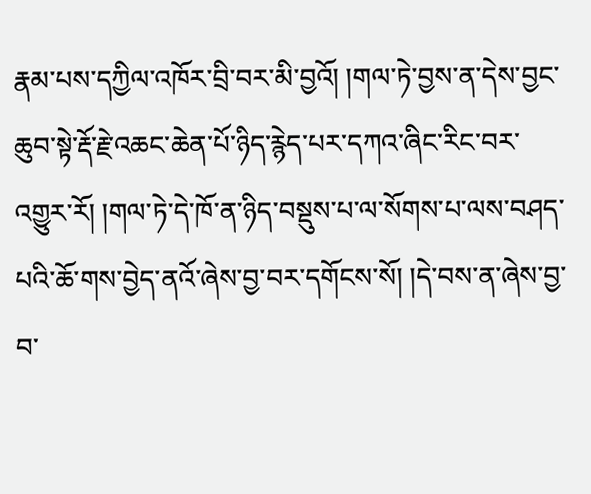རྣམ་པས་དཀྱིལ་འཁོར་བྲི་བར་མི་བྱའོ། །གལ་ཏེ་བྱས་ན་དེས་བྱང་ཆུབ་སྟེ་རྡོ་རྗེ་འཆང་ཆེན་པོ་ཉིད་རྙེད་པར་དཀའ་ཞིང་རིང་བར་འགྱུར་རོ། །གལ་ཏེ་དེ་ཁོ་ན་ཉིད་བསྡུས་པ་ལ་སོགས་པ་ལས་བཤད་པའི་ཆོ་གས་བྱེད་ནའོ་ཞེས་བྱ་བར་དགོངས་སོ། །དེ་བས་ན་ཞེས་བྱ་བ་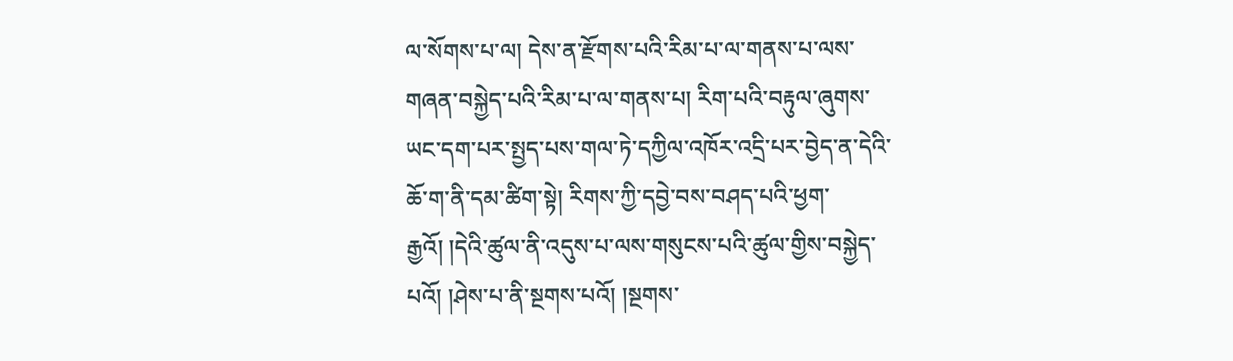ལ་སོགས་པ་ལ། དེས་ན་རྫོགས་པའི་རིམ་པ་ལ་གནས་པ་ལས་གཞན་བསྐྱེད་པའི་རིམ་པ་ལ་གནས་པ། རིག་པའི་བརྟུལ་ཞུགས་ཡང་དག་པར་སྤྱད་པས་གལ་ཏེ་དཀྱིལ་འཁོར་འདྲི་པར་བྱེད་ན་དེའི་ཆོ་ག་ནི་དམ་ཚིག་སྟེ། རིགས་ཀྱི་དབྱེ་བས་བཤད་པའི་ཕྱག་རྒྱའོ། །དེའི་ཚུལ་ནི་འདུས་པ་ལས་གསུངས་པའི་ཚུལ་གྱིས་བསྐྱེད་པའོ། །ཤེས་པ་ནི་སྔགས་པའོ། །སྔགས་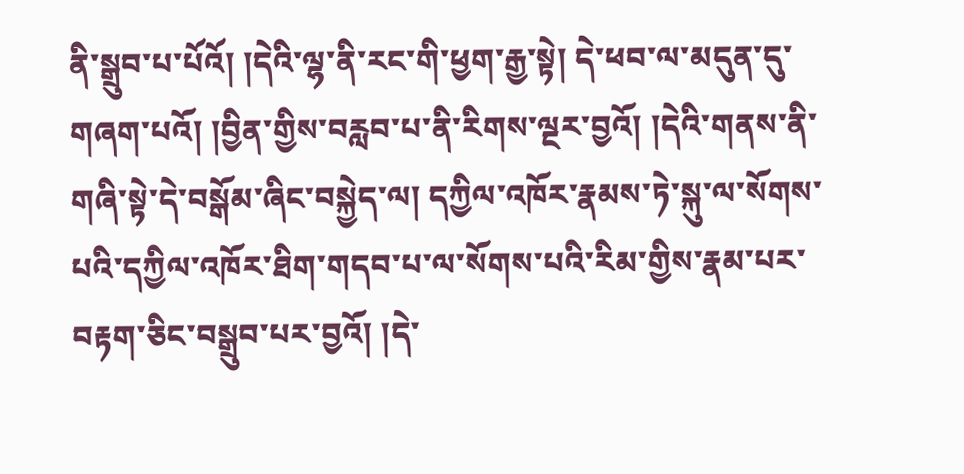ནི་སྒྲུབ་པ་པོའོ། །དེའི་ལྷ་ནི་རང་གི་ཕྱག་རྒྱ་སྟེ། དེ་ཕབ་ལ་མདུན་དུ་གཞག་པའོ། །བྱིན་གྱིས་བརླབ་པ་ནི་རིགས་ལྔར་བྱའོ། །དེའི་གནས་ནི་གཞི་སྟེ་དེ་བསྒོམ་ཞིང་བསྐྱེད་ལ། དཀྱིལ་འཁོར་རྣམས་ཏེ་སྐུ་ལ་སོགས་པའི་དཀྱིལ་འཁོར་ཐིག་གདབ་པ་ལ་སོགས་པའི་རིམ་གྱིས་རྣམ་པར་བརྟག་ཅིང་བསྒྲུབ་པར་བྱའོ། །དེ་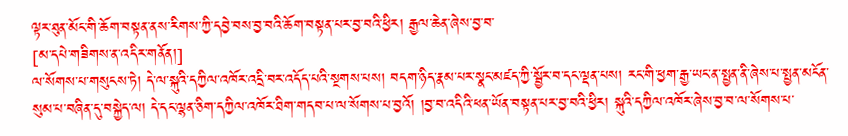ལྟར་ཐུན་མོང་གི་ཆོག་བསྟན་ནས་རིགས་ཀྱི་དབྱེ་བས་བྱ་བའི་ཆོག་བསྟན་པར་བྱ་བའི་ཕྱིར། རྒྱལ་ཆེན་ཞེས་བྱ་བ་
[མ་དཔེ་གཟིགས་ན་འདིར་གནོན།]
ལ་སོགས་པ་གསུངས་ཏེ། དེ་ལ་སྐུའི་དཀྱིལ་འཁོར་འདྲི་བར་འདོད་པའི་སྔགས་པས། བདག་ཉིད་རྣམ་པར་སྣང་མཛད་ཀྱི་སྦྱོར་བ་དང་ལྡན་པས། རང་གི་ཕྱག་རྒྱ་ཡང་ན་སྤྱན་ནི་ཞེས་པ་སྤྱན་མངོན་སུམ་པ་བཞིན་དུ་བསྐྱེད་ལ། དེ་དང་ལྷན་ཅིག་དཀྱིལ་འཁོར་ཐིག་གདབ་པ་ལ་སོགས་པ་བྱའོ། །བྱ་བ་འདིའི་ཕན་ཡོན་བསྟན་པར་བྱ་བའི་ཕྱིར། སྐུའི་དཀྱིལ་འཁོར་ཞེས་བྱ་བ་ལ་སོགས་པ་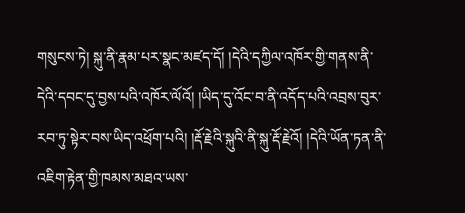གསུངས་ཏེ། སྐུ་ནི་རྣམ་པར་སྣང་མཛད་དོ། །དེའི་དཀྱིལ་འཁོར་གྱི་གནས་ནི་དེའི་དབང་དུ་བྱས་པའི་འཁོར་ལོའོ། །ཡིད་དུ་འོང་བ་ནི་འདོད་པའི་འབྲས་བུར་རབ་ཏུ་སྟེར་བས་ཡིད་འཕྲོག་པའི། །རྡོ་རྗེའི་སྐུའི་ནི་སྐུ་རྡོ་རྗེའོ། །དེའི་ཡོན་ཏན་ནི་འཇིག་རྟེན་གྱི་ཁམས་མཐའ་ཡས་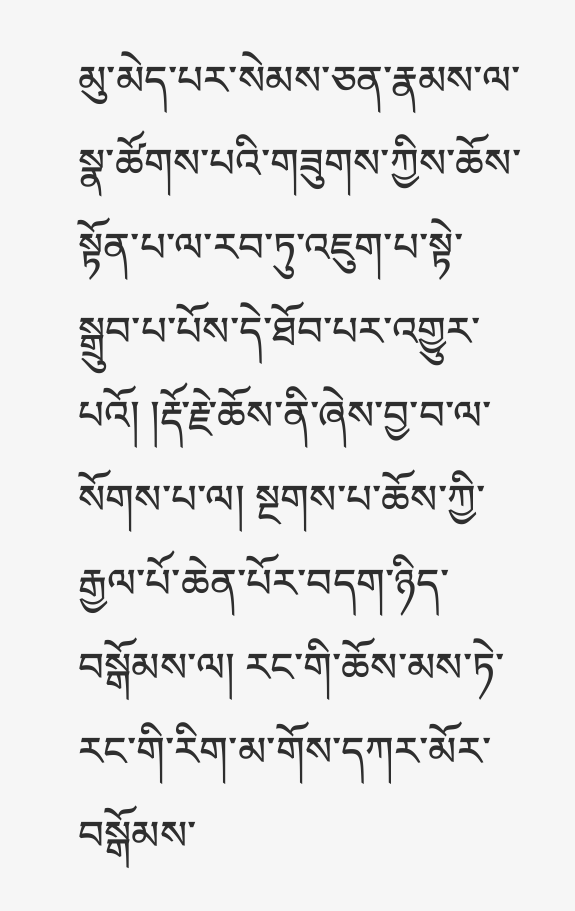མུ་མེད་པར་སེམས་ཅན་རྣམས་ལ་སྣ་ཚོགས་པའི་གཟུགས་ཀྱིས་ཆོས་སྟོན་པ་ལ་རབ་ཏུ་འཇུག་པ་སྟེ་སྒྲུབ་པ་པོས་དེ་ཐོབ་པར་འགྱུར་པའོ། །རྡོ་རྗེ་ཆོས་ནི་ཞེས་བྱ་བ་ལ་སོགས་པ་ལ། སྔགས་པ་ཆོས་ཀྱི་རྒྱལ་པོ་ཆེན་པོར་བདག་ཉིད་བསྒོམས་ལ། རང་གི་ཆོས་མས་ཏེ་རང་གི་རིག་མ་གོས་དཀར་མོར་བསྒོམས་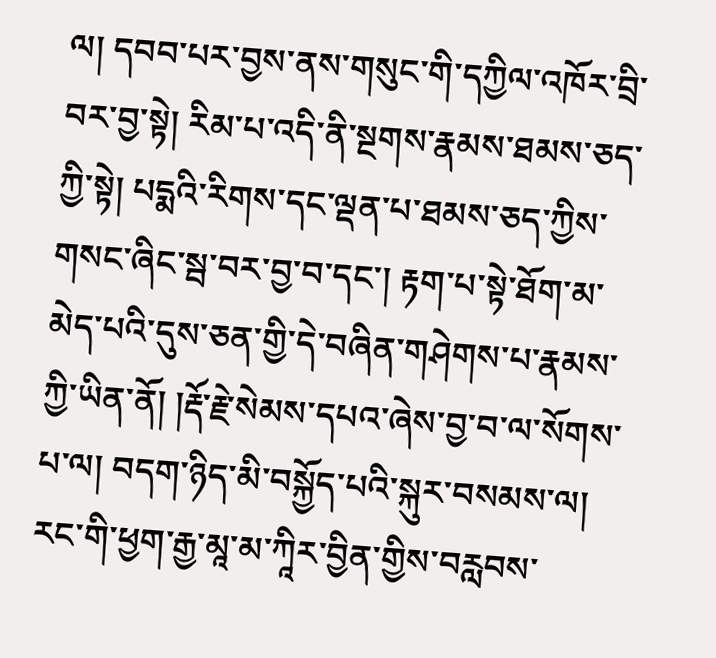ལ། དབབ་པར་བྱས་ནས་གསུང་གི་དཀྱིལ་འཁོར་བྲི་བར་བྱ་སྟེ། རིམ་པ་འདི་ནི་སྔགས་རྣམས་ཐམས་ཅད་ཀྱི་སྟེ། པདྨའི་རིགས་དང་ལྡན་པ་ཐམས་ཅད་ཀྱིས་གསང་ཞིང་སྦ་བར་བྱ་བ་དང་། རྟག་པ་སྟེ་ཐོག་མ་མེད་པའི་དུས་ཅན་གྱི་དེ་བཞིན་གཤེགས་པ་རྣམས་ཀྱི་ཡིན་ནོ། །རྡོ་རྗེ་སེམས་དཔའ་ཞེས་བྱ་བ་ལ་སོགས་པ་ལ། བདག་ཉིད་མི་བསྐྱོད་པའི་སྐུར་བསམས་ལ། རང་གི་ཕྱག་རྒྱ་མཱ་མ་ཀཱིར་བྱིན་གྱིས་བརླབས་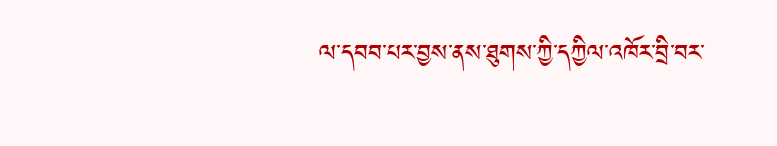ལ་དབབ་པར་བྱས་ནས་ཐུགས་ཀྱི་དཀྱིལ་འཁོར་བྲི་བར་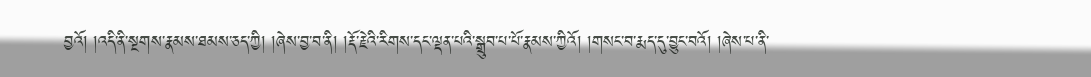བྱའོ། །འདི་ནི་སྔགས་རྣམས་ཐམས་ཅད་ཀྱི། །ཞེས་བྱ་བ་ནི། །རྡོ་རྗེའི་རིགས་དང་ལྡན་པའི་སྒྲུབ་པ་པོ་རྣམས་ཀྱིའོ། །གསང་བ་རྨད་དུ་བྱུང་བའོ། །ཞེས་པ་ནི་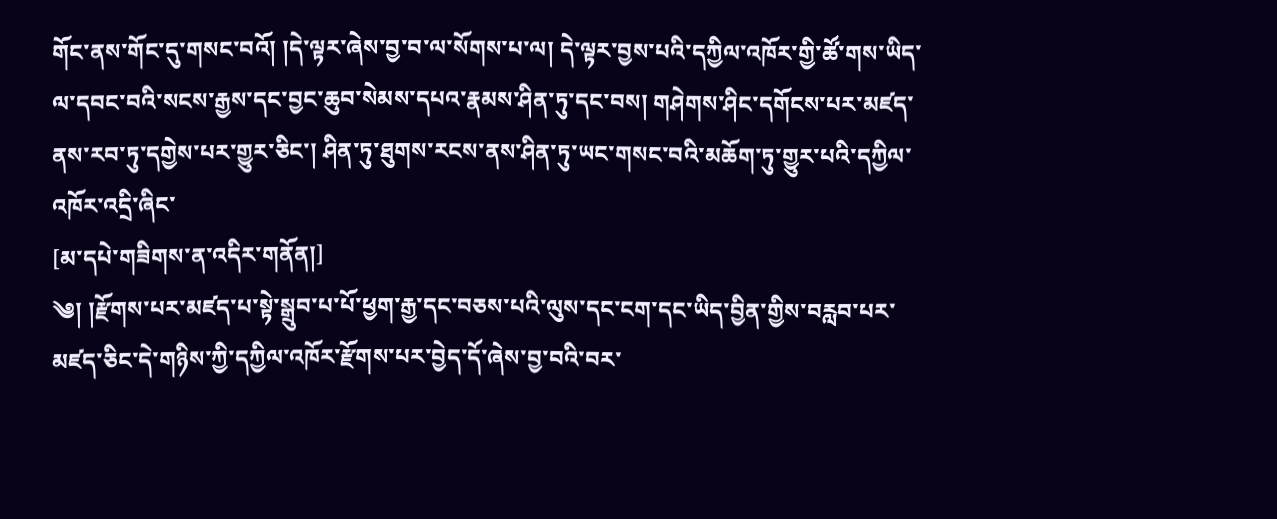གོང་ནས་གོང་དུ་གསང་བའོ། །དེ་ལྟར་ཞེས་བྱ་བ་ལ་སོགས་པ་ལ། དེ་ལྟར་བྱས་པའི་དཀྱིལ་འཁོར་གྱི་ཚོ་གས་ཡིད་ལ་དབང་བའི་སངས་རྒྱས་དང་བྱང་ཆུབ་སེམས་དཔའ་རྣམས་ཤིན་ཏུ་དང་བས། གཤེགས་ཤིང་དགོངས་པར་མཛད་ནས་རབ་ཏུ་དགྱེས་པར་གྱུར་ཅིང་། ཤིན་ཏུ་ཐུགས་རངས་ནས་ཤིན་ཏུ་ཡང་གསང་བའི་མཆོག་ཏུ་གྱུར་པའི་དཀྱིལ་འཁོར་འདྲི་ཞིང་
[མ་དཔེ་གཟིགས་ན་འདིར་གནོན།]
༄། །རྫོགས་པར་མཛད་པ་སྟེ་སྒྲུབ་པ་པོ་ཕྱག་རྒྱ་དང་བཅས་པའི་ལུས་དང་ངག་དང་ཡིད་བྱིན་གྱིས་བརླབ་པར་མཛད་ཅིང་དེ་གཉིས་ཀྱི་དཀྱིལ་འཁོར་རྫོགས་པར་བྱེད་དོ་ཞེས་བྱ་བའི་བར་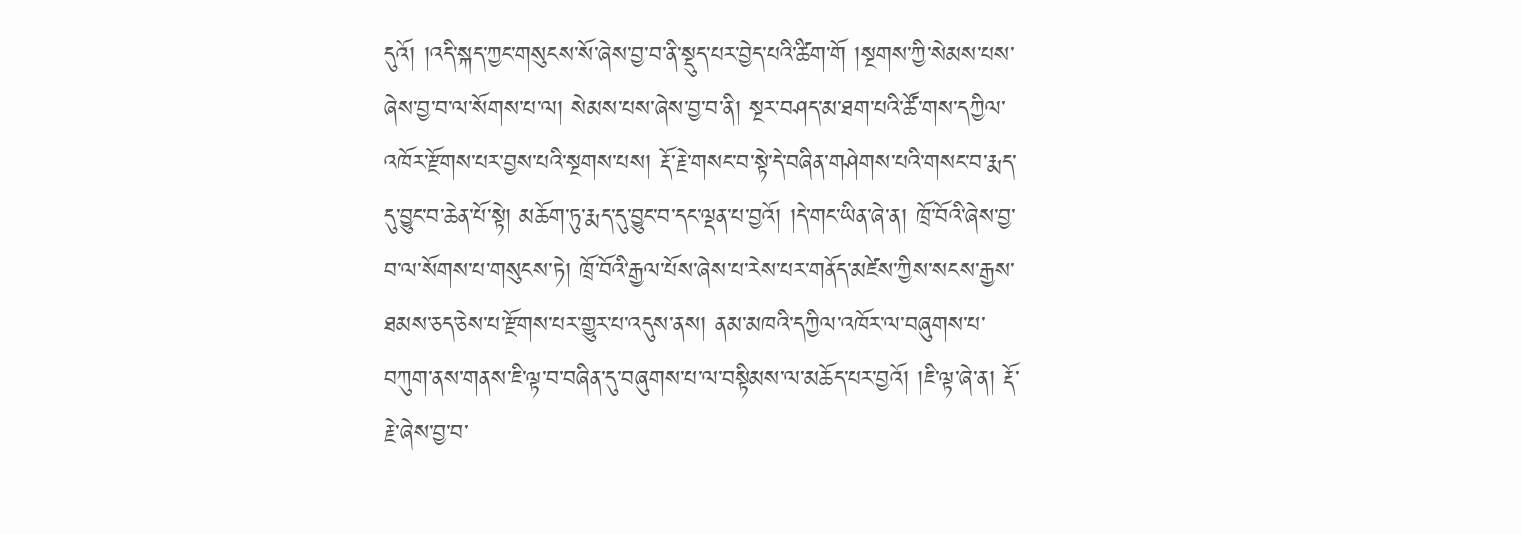དུའོ། །འདི་སྐད་ཀྱང་གསུངས་སོ་ཞེས་བྱ་བ་ནི་སྡུད་པར་བྱེད་པའི་ཚིག་གོ །སྔགས་ཀྱི་སེམས་པས་ཞེས་བྱ་བ་ལ་སོགས་པ་ལ། སེམས་པས་ཞེས་བྱ་བ་ནི། སྔར་བཤད་མ་ཐག་པའི་ཚོ་གས་དཀྱིལ་འཁོར་རྫོགས་པར་བྱས་པའི་སྔགས་པས། རྡོ་རྗེ་གསང་བ་སྟེ་དེ་བཞིན་གཤེགས་པའི་གསང་བ་རྨད་དུ་བྱུང་བ་ཆེན་པོ་སྟེ། མཆོག་ཏུ་རྨད་དུ་བྱུང་བ་དང་ལྡན་པ་བྱའོ། །དེ་གང་ཡིན་ཞེ་ན། ཁྲོ་བོའི་ཞེས་བྱ་བ་ལ་སོགས་པ་གསུངས་ཏེ། ཁྲོ་བོའི་རྒྱལ་པོས་ཞེས་པ་རེས་པར་གནོད་མཛེས་ཀྱིས་སངས་རྒྱས་ཐམས་ཅད་ཅེས་པ་རྫོགས་པར་གྱུར་པ་འདུས་ནས། ནམ་མཁའི་དཀྱིལ་འཁོར་ལ་བཞུགས་པ་བཀུག་ནས་གནས་ཇི་ལྟ་བ་བཞིན་དུ་བཞུགས་པ་ལ་བསྟིམས་ལ་མཆོད་པར་བྱའོ། །ཇི་ལྟ་ཞེ་ན། རྡོ་རྗེ་ཞེས་བྱ་བ་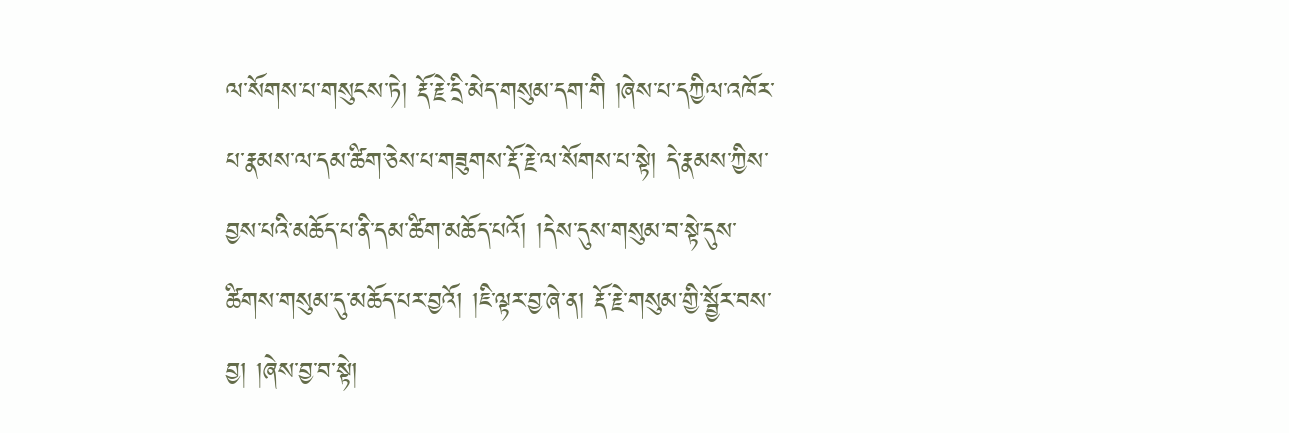ལ་སོགས་པ་གསུངས་ཏེ། རྡོ་རྗེ་དྲི་མེད་གསུམ་དག་གི །ཞེས་པ་དཀྱིལ་འཁོར་པ་རྣམས་ལ་དམ་ཚིག་ཅེས་པ་གཟུགས་རྡོ་རྗེ་ལ་སོགས་པ་སྟེ། དེ་རྣམས་ཀྱིས་བྱས་པའི་མཆོད་པ་ནི་དམ་ཚིག་མཆོད་པའོ། །དེས་དུས་གསུམ་བ་སྟེ་དུས་ཚིགས་གསུམ་དུ་མཆོད་པར་བྱའོ། །ཇི་ལྟར་བྱ་ཞེ་ན། རྡོ་རྗེ་གསུམ་གྱི་སྦྱོར་བས་བྱ། །ཞེས་བྱ་བ་སྟེ།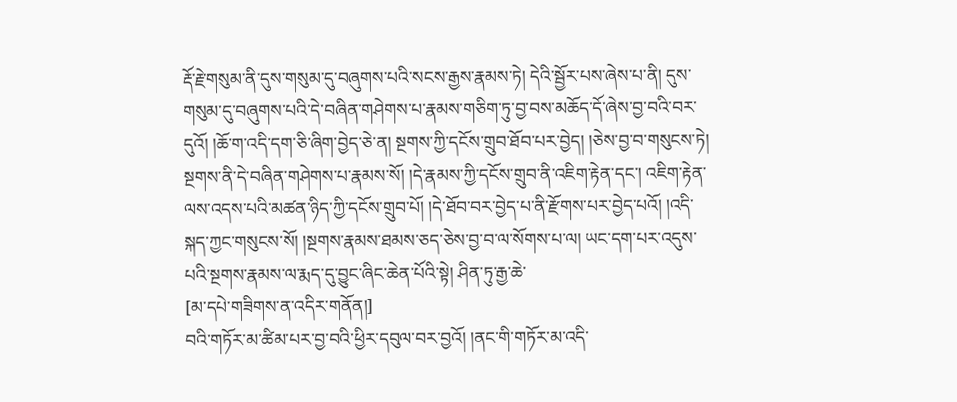རྡོ་རྗེ་གསུམ་ནི་དུས་གསུམ་དུ་བཞུགས་པའི་སངས་རྒྱས་རྣམས་ཏེ། དེའི་སྦྱོར་པས་ཞེས་པ་ནི། དུས་གསུམ་དུ་བཞུགས་པའི་དེ་བཞིན་གཤེགས་པ་རྣམས་གཅིག་ཏུ་བྱ་བས་མཆོད་དོ་ཞེས་བྱ་བའི་བར་དུའོ། །ཆོ་ག་འདི་དག་ཅི་ཞིག་བྱེད་ཅེ་ན། སྔགས་ཀྱི་དངོས་གྲུབ་ཐོབ་པར་བྱེད། །ཅེས་བྱ་བ་གསུངས་ཏེ། སྔགས་ནི་དེ་བཞིན་གཤེགས་པ་རྣམས་སོ། །དེ་རྣམས་ཀྱི་དངོས་གྲུབ་ནི་འཇིག་རྟེན་དང་། འཇིག་རྟེན་ལས་འདས་པའི་མཚན་ཉིད་ཀྱི་དངོས་གྲུབ་པོ། །དེ་ཐོབ་བར་བྱེད་པ་ནི་རྫོགས་པར་བྱེད་པའོ། །འདི་སྐད་ཀྱང་གསུངས་སོ། །སྔགས་རྣམས་ཐམས་ཅད་ཅེས་བྱ་བ་ལ་སོགས་པ་ལ། ཡང་དག་པར་འདུས་པའི་སྔགས་རྣམས་ལ་རྨད་དུ་བྱུང་ཞིང་ཆེན་པོའི་སྟེ། ཤིན་ཏུ་རྒྱ་ཆེ་
[མ་དཔེ་གཟིགས་ན་འདིར་གནོན།]
བའི་གཏོར་མ་ཚིམ་པར་བྱ་བའི་ཕྱིར་དབུལ་བར་བྱའོ། །ནང་གི་གཏོར་མ་འདི་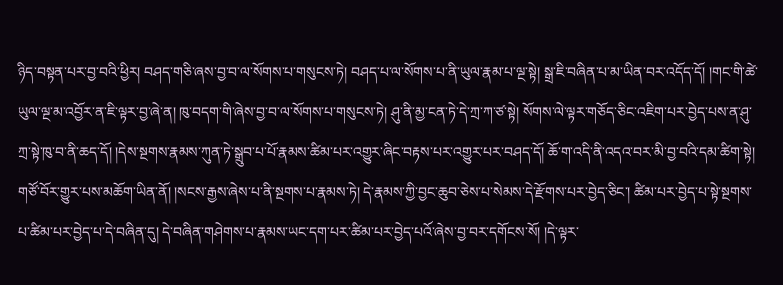ཉིད་བསྟན་པར་བྱ་བའི་ཕྱིར། བཤད་གཅི་ཞས་བྱ་བ་ལ་སོགས་པ་གསུངས་ཏེ། བཤད་པ་ལ་སོགས་པ་ནི་ཡུལ་རྣམ་པ་ལྔ་སྟེ། སྒྲ་ཇི་བཞིན་པ་མ་ཡིན་བར་འདོད་དོ། །གང་གི་ཚེ་ཡུལ་ལྔ་མ་འབྱོར་ན་ཇི་ལྟར་བྱ་ཞེ་ན། ཁུ་བདག་གི་ཞེས་བྱ་བ་ལ་སོགས་པ་གསུངས་ཏེ། ཤུ་ནི་མྱ་ངན་ཏེ་དེ་ཀྲ་ཀ་ཙ་སྟེ། སོགས་ལེ་ལྟར་གཅོད་ཅིང་འཇིག་པར་བྱེད་པས་ན་ཤུ་ཀྲ་སྟེ་ཁུ་བ་ནི་ཆད་དོ། །དེས་སྔགས་རྣམས་ཀུན་ཏེ་སྒྲུབ་པ་པོ་རྣམས་ཚིམ་པར་འགྱུར་ཞིང་བརྟས་པར་འགྱུར་པར་བཤད་དོ། ཆོ་ག་འདི་ནི་འདའ་བར་མི་བྱ་བའི་དམ་ཚིག་སྟེ། གཙོ་བོར་གྱུར་པས་མཆོག་ཡིན་ནོ། །སངས་རྒྱས་ཞེས་པ་ནི་སྔགས་པ་རྣམས་ཏེ། དེ་རྣམས་ཀྱི་བྱང་ཆུབ་ཅེས་པ་སེམས་དེ་རྫོགས་པར་བྱེད་ཅིང་། ཚིམ་པར་བྱེད་པ་སྟེ་སྔགས་པ་ཚིམ་པར་བྱེད་པ་དེ་བཞིན་དུ། དེ་བཞིན་གཤེགས་པ་རྣམས་ཡང་དག་པར་ཚིམ་པར་བྱེད་པའོ་ཞེས་བྱ་བར་དགོངས་སོ། །དེ་ལྟར་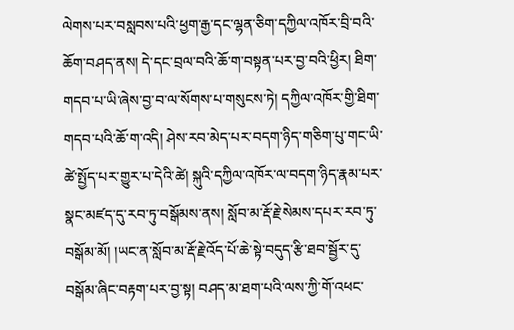ལེགས་པར་བསླབས་པའི་ཕྱག་རྒྱ་དང་ལྷན་ཅིག་དཀྱིལ་འཁོར་བྲི་བའི་ཆོག་བཤད་ནས། དེ་དང་བྲལ་བའི་ཆོ་ག་བསྟན་པར་བྱ་བའི་ཕྱིར། ཐིག་གདབ་པ་ཡི་ཞེས་བྱ་བ་ལ་སོགས་པ་གསུངས་ཏེ། དཀྱིལ་འཁོར་གྱི་ཐིག་གདབ་པའི་ཆོ་ག་འདི། ཤེས་རབ་མེད་པར་བདག་ཉིད་གཅིག་པུ་གང་ཡི་ཚེ་སྤྱོད་པར་གྱུར་པ་དེའི་ཚེ། སྐུའི་དཀྱིལ་འཁོར་ལ་བདག་ཉིད་རྣམ་པར་སྣང་མཛད་དུ་རབ་ཏུ་བསྒོམས་ནས། སློབ་མ་རྡོ་རྗེ་སེམས་དཔར་རབ་ཏུ་བསྒོམ་མོ། །ཡང་ན་སློབ་མ་རྡོ་རྗེ་འོད་པོ་ཆེ་སྟེ་བདུད་རྩི་ཐབ་སྦྱོར་དུ་བསྒོམ་ཞིང་བརྟག་པར་བྱ་སྟ། བཤད་མ་ཐག་པའི་ལས་ཀྱི་གོ་འཕང་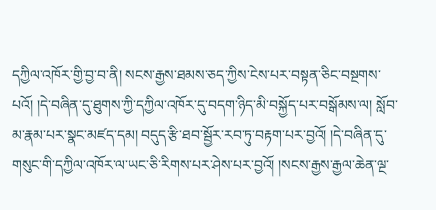དཀྱིལ་འཁོར་གྱི་བྱ་བ་ནི། སངས་རྒྱས་ཐམས་ཅད་ཀྱིས་ངེས་པར་བསྟན་ཅིང་བསྔགས་པའོ། །དེ་བཞིན་དུ་ཐུགས་ཀྱི་དཀྱིལ་འཁོར་དུ་བདག་ཉིད་མི་བསྐྱོད་པར་བསྒོམས་ལ། སློབ་མ་རྣམ་པར་སྣང་མཛད་དམ། བདུད་རྩི་ཐབ་སྦྱོར་རབ་ཏུ་བརྟག་པར་བྱའོ། །དེ་བཞིན་དུ་གསུང་གི་དཀྱིལ་འཁོར་ལ་ཡང་ཅི་རིགས་པར་ཤེས་པར་བྱའོ། །སངས་རྒྱས་རྒྱལ་ཆེན་ལྔ་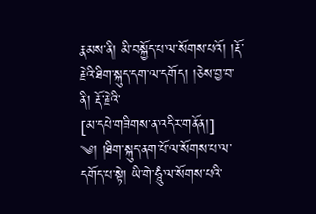རྣམས་ནི། མི་བསྐྱོད་པ་ལ་སོགས་པའོ། །རྡོ་རྗེའི་ཐིག་སྐུད་དག་ལ་དགོད། །ཅེས་བྱ་བ་ནི། རྡོ་རྗེའི་
[མ་དཔེ་གཟིགས་ན་འདིར་གནོན།]
༄། །ཐིག་སྐུད་ནག་པོ་ལ་སོགས་པ་ལ་དགོད་པ་སྟེ། ཡི་གེ་ཧཱུཾ་ལ་སོགས་པའི་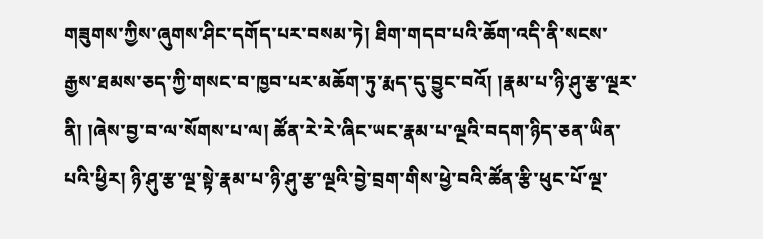གཟུགས་ཀྱིས་ཞུགས་ཤིང་དགོད་པར་བསམ་ཏེ། ཐིག་གདབ་པའི་ཆོག་འདི་ནི་སངས་རྒྱས་ཐམས་ཅད་ཀྱི་གསང་བ་ཁྱབ་པར་མཆོག་ཏུ་རྨད་དུ་བྱུང་བའོ། །རྣམ་པ་ཉི་ཤུ་རྩ་ལྔར་ནི། །ཞེས་བྱ་བ་ལ་སོགས་པ་ལ། ཚོན་རེ་རེ་ཞིང་ཡང་རྣམ་པ་ལྔའི་བདག་ཉིད་ཅན་ཡིན་པའི་ཕྱིར། ཉི་ཤུ་རྩ་ལྔ་སྟེ་རྣམ་པ་ཉི་ཤུ་རྩ་ལྔའི་བྱེ་བྲག་གིས་ཕྱེ་བའི་ཚོན་རྩི་ཕུང་པོ་ལྔ་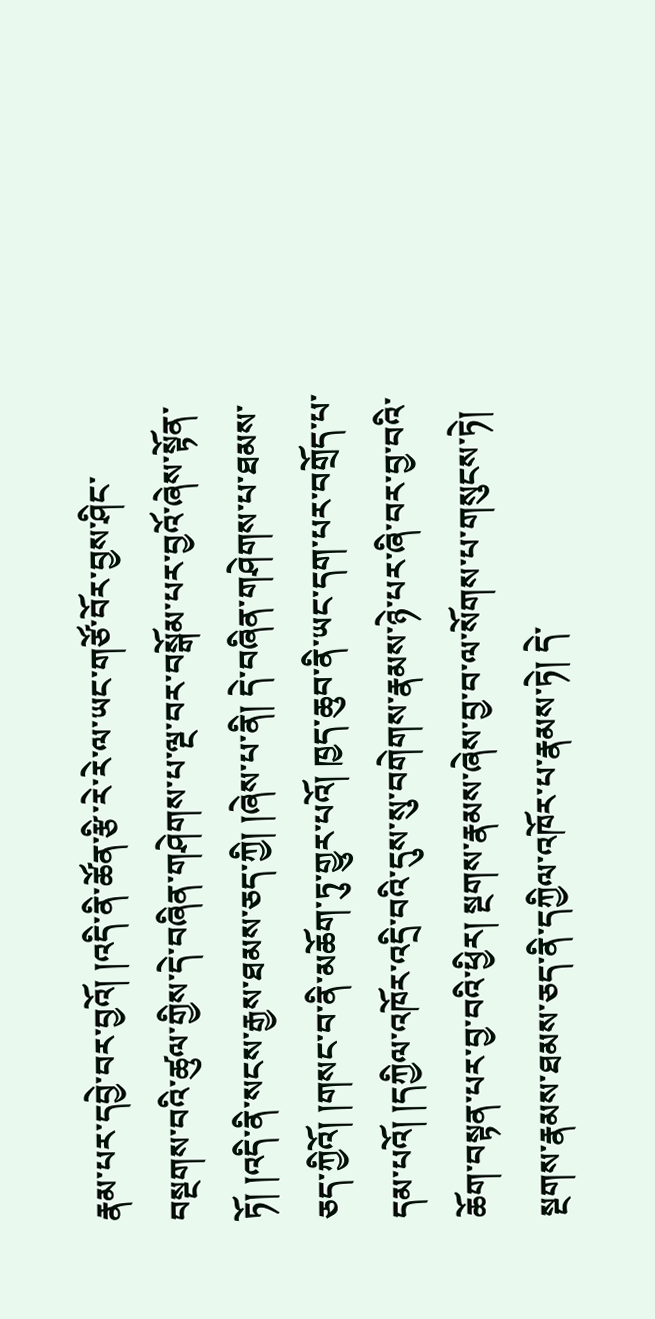རྣམ་པར་དབྱེ་བར་བྱའོ། །འདི་ནི་ཚོན་རྩི་རེ་རེ་ལ་ཡང་གཙོ་བོར་བྱས་ཤིང་བསྔགས་བའི་ཚུལ་གྱིས་དེ་བཞིན་གཤེགས་པ་ལྔ་བར་བསྒོམ་པར་བྱའོ་ཞེས་སྟོན་ཏོ། །འདི་ནི་སངས་རྒྱས་ཐམས་ཅད་ཀྱི། །ཞེས་པ་ནི། དེ་བཞིན་གཤེགས་པ་ཐམས་ཅད་ཀྱིའོ། །གསང་བ་ནི་མཆོག་ཏུ་གྱུར་པའོ། ཁྱད་ཆུབ་ནི་ཡང་དག་པར་བགྲོད་པ་དམ་པའོ། །དཀྱིལ་འཁོར་འདྲི་བའི་དུས་སུ་བགེགས་རྣམས་ཉེ་པར་ཞི་བར་བྱ་བའི་ཆོག་བསྟན་པར་བྱ་བའི་ཕྱིར། སྔགས་རྣམས་ཞེས་བྱ་བ་ལ་སོགས་པ་གསུངས་ཏེ། སྔགས་རྣམས་ཐམས་ཅད་ནི་དཀྱིལ་འཁོར་པ་རྣམས་ཏེ། དེ་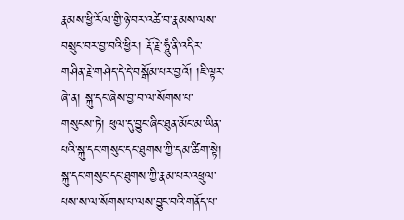རྣམས་ཕྱི་རོལ་གྱི་ཉེ་བར་འཚེ་བ་རྣམས་ལས་བསྲུང་བར་བྱ་བའི་ཕྱིར། རྡོ་རྗེ་ཧཱུཾ་ནི་འདིར་གཤིན་རྗེ་གཤེད་དེ་དེ་བསྒོམ་པར་བྱའོ། །ཇི་ལྟར་ཞེ་ན། སྐུ་དང་ཞེས་བྱ་བ་ལ་སོགས་པ་གསུངས་ཏེ། ཕུལ་དུ་བྱུང་ཞིང་ཐུན་མོང་མ་ཡིན་པའི་སྐུ་དང་གསུང་དང་ཐུགས་ཀྱི་དམ་ཚིག་སྟེ། སྐུ་དང་གསུང་དང་ཐུགས་ཀྱི་རྣམ་པར་འཕྲུལ་པས་ས་ལ་སོགས་པ་ལས་བྱུང་བའི་གནོད་པ་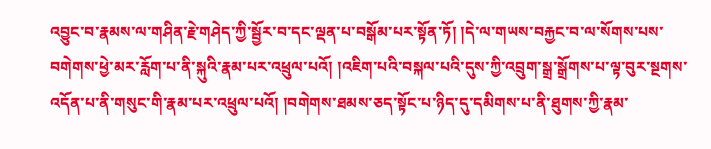འབྱུང་བ་རྣམས་ལ་གཤིན་རྗེ་གཤེད་ཀྱི་སྦྱོར་བ་དང་ལྡན་པ་བསྒོམ་པར་སྟོན་ཏོ། །དེ་ལ་གཡས་བརྐྱང་བ་ལ་སོགས་པས་བགེགས་ཕྱེ་མར་རློག་པ་ནི་སྐུའི་རྣམ་པར་འཕྲུལ་པའོ། །འཇིག་པའི་བསྐལ་པའི་དུས་ཀྱི་འབྲུག་སྒྲ་སྒྲོགས་པ་ལྟ་བུར་སྔགས་འདོན་པ་ནི་གསུང་གི་རྣམ་པར་འཕྲུལ་པའོ། །བགེགས་ཐམས་ཅད་སྟོང་པ་ཉིད་དུ་དམིགས་པ་ནི་ཐུགས་ཀྱི་རྣམ་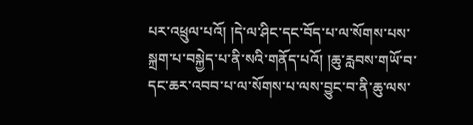པར་འཕྲུལ་པའོ། །དེ་ལ་ཤིང་དང་བོད་པ་ལ་སོགས་པས་སྐྲག་པ་བསྐྱེད་པ་ནི་སའི་གནོད་པའོ། །ཆུ་རླབས་གཡོ་བ་དང་ཆར་འབབ་པ་ལ་སོགས་པ་ལས་བྱུང་བ་ནི་ཆུ་ལས་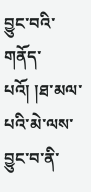བྱུང་བའི་གནོད་པའོ། །ཐ་མལ་པའི་མེ་ལས་བྱུང་བ་ནི་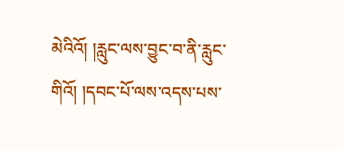མེའིའོ། །རླུང་ལས་བྱུང་བ་ནི་རླུང་གིའོ། །དབང་པོ་ལས་འདས་པས་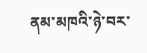ནམ་མཁའི་ཉེ་བར་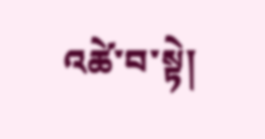འཚེ་བ་སྟེ།